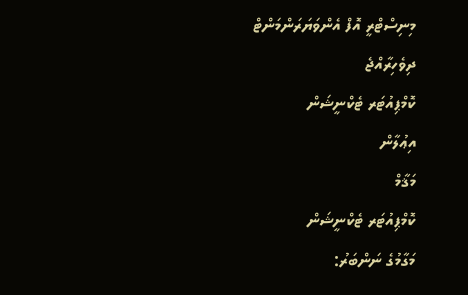މިނިސްޓްރީ އޮފް އެންވަޔަރަންމަންޓް
ދިވެހިރާއްޖެ
ކޮމްޕިއުޓަރ ޓެކްނީޝަން
އިޢުލާން
މަޤާމް
ކޮމްޕިއުޓަރ ޓެކްނީޝަން
މަގާމުގެ ނަންބަރު: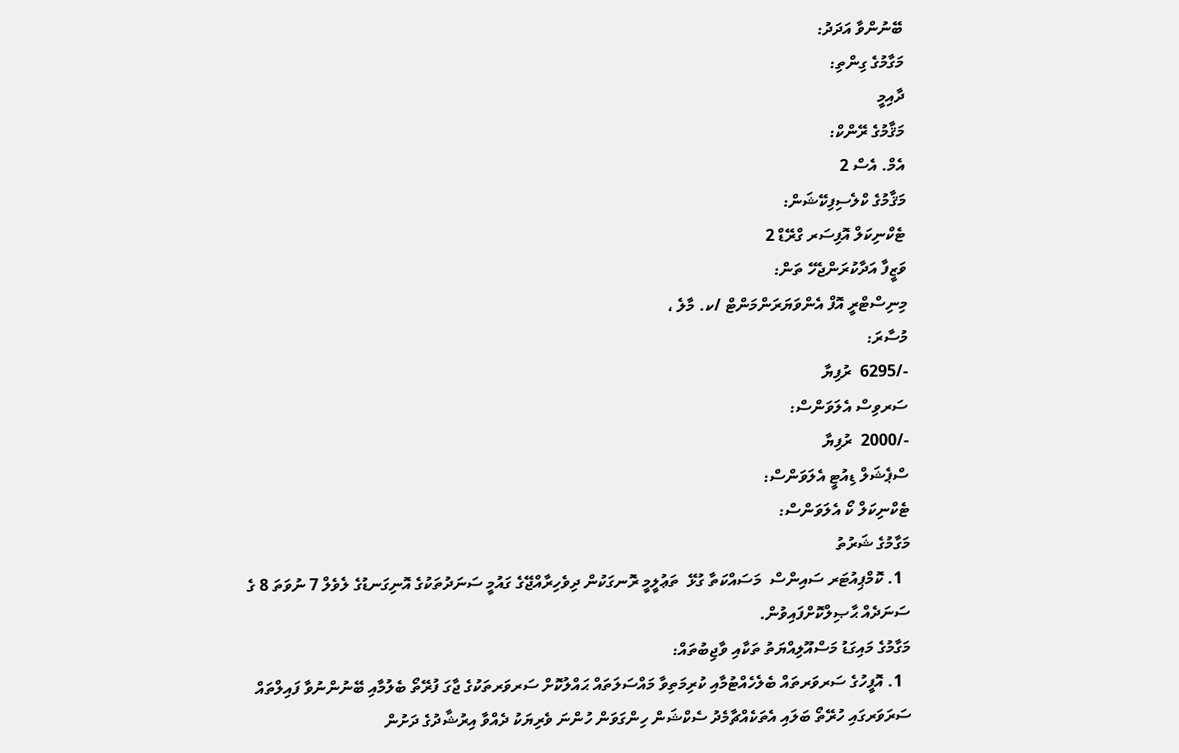ބޭނުންވާ އަދަދު:
މަގާމުގެ ގިންތި:
ދާއިމީ
މަޤާމުގެ ރޭންކް:
އެމް. އެސް 2
މަޤާމުގެ ކްލެސިފިކޭޝަން:
ޓެކްނިކަލް އޮފިސަރ ގްރޭޑް 2
ވަޒީފާ އަދާކުރަންޖެހޭ ތަން:
މިނިސްޓްރީ އޮފް އެންވަޔަރަންމަންޓް /ކ. މާލެ ،
މުސާރަ:
-/6295  ރުފިޔާ
ސަރވިސް އެލަވަންސް:
-/2000  ރުފިޔާ
ސްޕެޝަލް ޑިއުޓީ އެލަވަންސް:
ޓެކްނިކަލް ކޯ އެލަވަންސް:
މަގާމުގެ ޝަރުތު
  1. ކޮމްޕިއުޓަރ ސައިންސް  މަސައްކަތާ ގުޅޭ  ތަޢުލީމީ ރޮނގަކުން ދިވެހިރާއްޖޭގެ ގައުމީ ސަނަދުތަކުގެ އޮނިގަނޑުގެ ލެވެލް 7 ނުވަތަ 8 ގެ ސަނަދެއް ޙާޞިލްކޮށްފައިވުން.
މަގާމުގެ މައިގަޑު މަސްއޫލިއްޔަތު ތަކާއި ވާޖިބުތައް:
  1. އޮފީހުގެ ސަރވަރތައް ބެލެހެއްޓުމާއި ކުރިމަތިވާ މައްސަލަތައް ޙައްލުކޮށް ސަރވަރތަކުގެ ޖާގަ ފުރޭތޯ ބެލުމާއި ބޭނުންނުވާ ފައިލްތައް ސަރަވަރގައި ހުރޭތޯ ބަލައި އެތަކެއްޗާމެދު ސެކްޝަން ހިންގަވަން ހުންނަ ވެރިޔަކު ދެއްވާ އިރުޝާދުގެ ދަށުން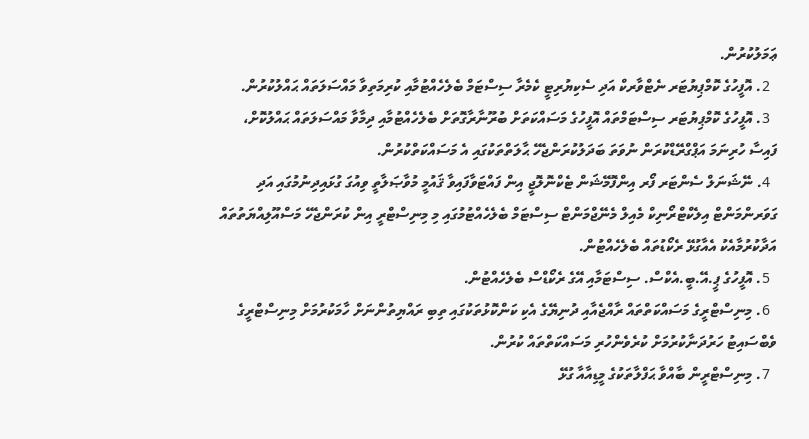ޢަމަލުކުރުން.
  2. އޮފީހުގެ ކޮމްޕިޔުޓަރ ނެޓްވާރކް އަދި ސެކިޔުރިޓީ ކެމެރާ ސިސްޓަމް ބެލެހެއްޓުމާއި ކުރިމަތިވާ މައްސަލަތައް ޙައްލުކުރުން.
  3. އޮފީހުގެ ކޮމްޕިޔުޓަރ ސިސްޓަމްތައް އޮފީހުގެ މަސައްކަތަށް ބުރޫނާރާގޮތަށް ބެލެހެއްޓުމާއި ދިމާވާ މައްސަލަތައް ޙައްލުކޮށް، ފައިސާ ހުރިނަމަ އަޕްގްރޭޑްކުރަން ނުވަތަ ބަދަލުކުރަންޖެހޭ ޙާލަތްތަކުގައި އެ މަސައްކަތްކުރުން.
  4. ނޭޝަނަލް ސެންޓަރ ފޯރ އިންފޮމޭޝަން ޓެކްނޮލޮޖީ އިން ފައްޓަވާފައިވާ ޤައުމީ މުވާޞަލާތީ ވިއުގަ ގުޅައިދިނުމުގައި އަދި ގަވަރންމަންޓް އިލެކްޓްރޯނިކް މެއިލް މެނޭޖްމަންޓް ސިސްޓަމް ބެލެހެއްޓުމުގައި މި މިނިސްޓްރީ އިން ކުރަންޖެހޭ މަސްއޫލިއްޔަތުތައް އަދާކުރުމާއެކު އެއާގުޅޭ ރެކޯޑުތައް ބެލެހެއްޓުން.
  5. އޮފީހުގެ ޕީ.އޭ.ބީ.އެކްސް. ސިސްޓަމާއި އޭގެ ރެކޯޑްސް ބެލެހެއްޓުން.
  6. މިނިސްޓްރީގެ މަސައްކަތްތައް ރާއްޖެއާއި ދުނިޔޭގެ އެކި ކަންކޮޅުތަކުގައި ތިބި ރައްޔިތުންނަށް ހާމަކުރުމަށް މިނިސްޓްރީގެ ވެބްސައިޓު ހަރުދަނާކުރުމަށް ކުރެވެންހުރި މަސައްކަތްތައް ކުރުން.
  7. މިނިސްޓްރީން ބާއްވާ ޙަފްލާތަކުގެ މީޑިއާއާ ގުޅޭ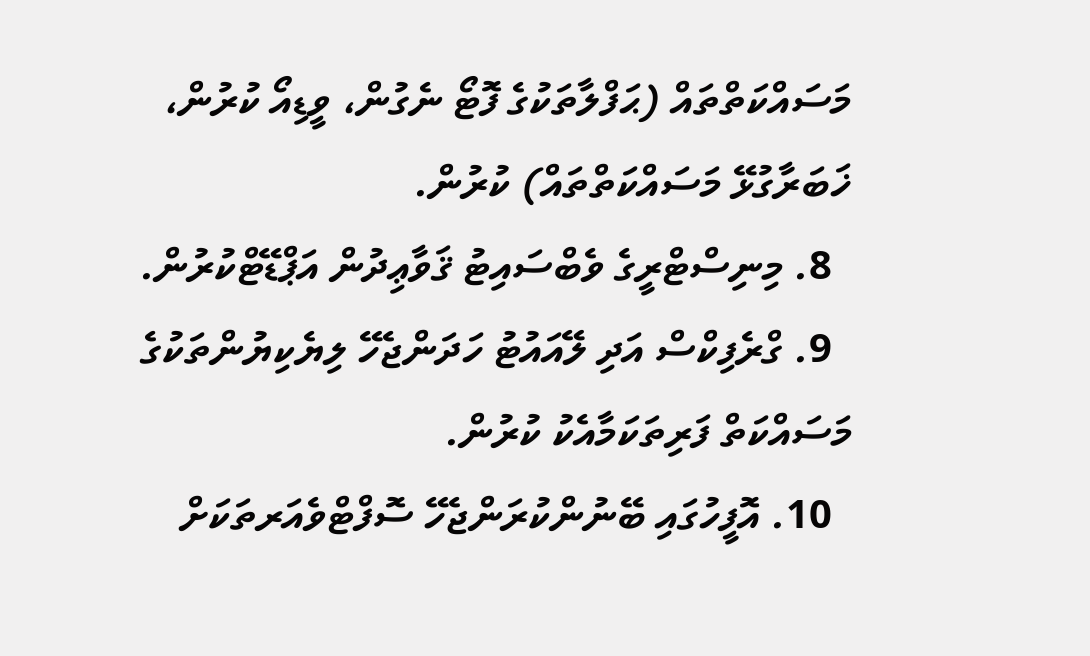މަސައްކަތްތައް (ޙަފްލާތަކުގެ ފޮޓޯ ނެގުން، ވީޑިއޯ ކުރުން، ޚަބަރާގުޅޭ މަސައްކަތްތައް) ކުރުން.
  8. މިނިސްޓްރީގެ ވެބްސައިޓު ޤަވާޢިދުން އަޕްޑޭޓްކުރުން.
  9. ގްރެފިކްސް އަދި ލޭއައުޓު ހަދަންޖެހޭ ލިޔެކިޔުންތަކުގެ މަސައްކަތް ފަރިތަކަމާއެކު ކުރުން.
  10. އޮފީހުގައި ބޭނުންކުރަންޖެހޭ ސޮފްޓްވެއަރތަކަށް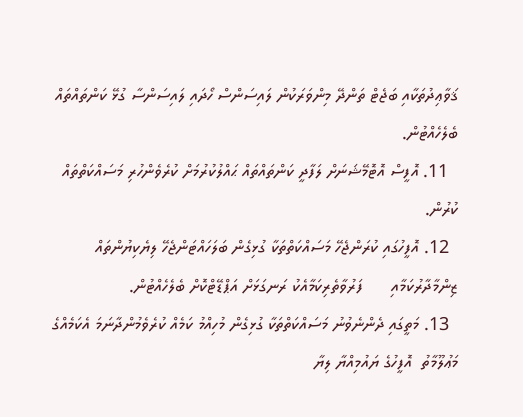ޤަވާޢިދުތަކާއި ބަޖެޓް ތަންދޭ މިންވަރަކުން ލައިސަންސް ހޯދައި ލައިސަންސާ ގުޅޭ ކަންތައްތައް ބެލެހެއްޓުން.
  11. އޮފީސް އޮޓޮމޭޝަނަށް ލަފާދީ ކަންތައްތައް ޙައްލުކުރުމަށް ކުރެވެންހުރި މަސައްކަތްތައް ކުރުން.
  12. އޮފީހުގައި ކުރަންޖެހޭ މަސައްކަތްތަކާ ގުޅިގެން ބަލަހައްޓަންޖެހޭ ލިޔެކިޔުންތައް ޒިންމާދާރުކަމާއި      ފަރުވާތެރިކަމާއެކު ރަނގަޅަށް އަޕްޑޭޓްކޮށް ބެލެހެއްޓުން.
  13. މަތީގައި ދެންނެވުނު މަސައްކަތްތަކާ ގުޅިގެން މުހިއްމު ކަމެއް ކުރެވެމުންދާނަމަ އެކަމެއްގެ މަޢުލޫމާތު  އޮފީހުގެ ޔައުމިއްޔާ ލިޔާ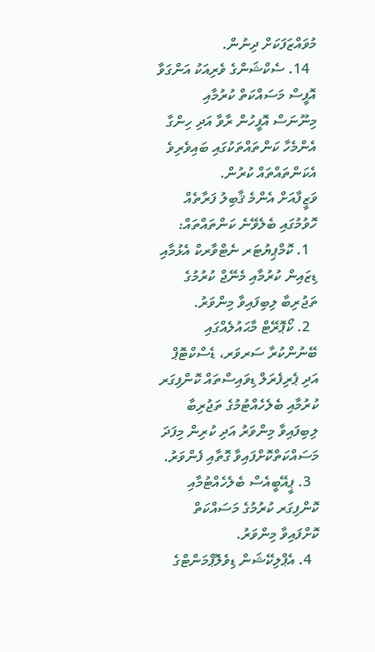މުވައްޒަފަކަށް ދިނުން.
  14. ސެކްޝަންގެ ވެރިއަކު އަންގަވާ އޮފީސް މަސައްކަތް ކުރުމާއި މިނޫނަސް އޮފީހުން ރާވާ އަދި ހިންގާ އެންމެހާ ކަންތައްތަކުގައި ބައިވެރިވެ އެކަންތައްތައް ކުރުން.
ވަޒީފާއަށް އެންމެ ޤާބިލު ފަރާތެއް ހޮވުމުގައި ބެލެވޭނެ ކަންތައްތައް:
  1. ކޮމްޕިޔުޓަރ ނެޓްވާރކް އެޅުމާއި ޑިޒައިން ކުރުމާއި މެނޭޖް ކުރުމުގެ ތަޖުރިބާ ލިބިފައިވާ މިންވަރު.
  2. ކޯޕޮރޭޓް މާޙައުލެއްގައި ބޭނުންކުރާ ސަރވަރ، ޑެސްކްޓޮޕް އަދި ޕެރިފެރަލް ޑިވައިސްތައް ކޮންފިގަރ ކުރުމާއި ބެލެހެއްޓުމުގެ ތަޖުރިބާ ލިބިފައިވާ މިންވަރު އަދި ކުރިން މިފަދަ މަސައްކަތްކޮށްފައިވާ ގޮތާއި ފެންވަރު.
  3. ޕީއޭބީއެސް ބެލެހެއްޓުމާއި ކޮންފިގަރ ކުރުމުގެ މަސައްކަތް ކޮށްފައިވާ މިންވަރު.
  4. އެޕްލިކޭޝަން ޑިވެލޮޕްމަންޓްގެ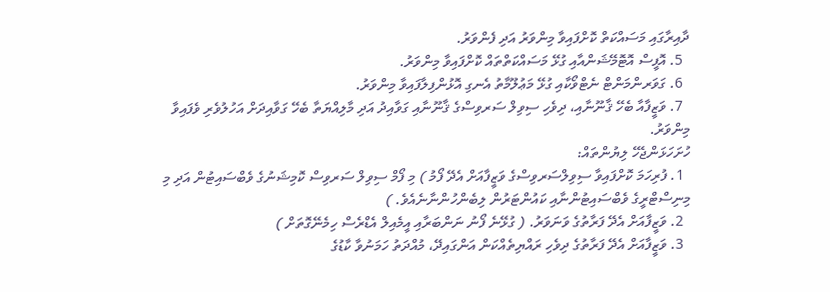ދާއިރާގައި މަސައްކަތް ކޮށްފައިވާ މިންވަރު އަދި ފެންވަރު.
  5. އޮފީސް އޮޓޮމޭޝަންއާއި ގުޅޭ މަސައްކަތްތައް ކޮށްފައިވާ މިންވަރު.
  6. ގަވަރންމަންޓް ނެޓްވޯކާއި ގުޅޭ މަޢުލޫމާތު އެނގި އޮޅުންފިލާފައިވާ މިންވަރު.
  7. ވަޒީފާއާ ބެހޭ ޤާނޫނާއި، ދިވެހި ސިވިލް ސަރވިސްގެ ޤާނޫނާއި ގަވާއިދު އަދި މާލިއްޔަތާ ބެހޭ ގަވާއިދަށް އަހުލުވެރި ވެފައިވާ މިންވަރު.
ހުށަހަޅަންޖެހޭ ލިޔުންތައް:
  1. ފުރިހަމަ ކޮށްފައިވާ ސިވިލްސަރވިސްގެ ވަޒީފާއަށް އެދޭ ފޯމު ) މި ފޯމް ސިވިލް ސަރވިސް ކޮމިޝަނުގެ ވެބްސައިޓުން އަދި މި މިނިސްޓްރީގެ ވެބްސައިޓުންނާއި ކައުންޓަރުން ލިބެންހުންނާނެއެވެ. )
  2. ވަޒީފާއަށް އެދޭ ފަރާތުގެ ވަނަވަރު. ( ގުޅޭނެ ފޯނު ނަންބަރާއި އީމެއިލް އެޑްރެސް ހިމެނޭގޮތަށް )
  3. ވަޒީފާއަށް އެދޭ ފަރާތުގެ ދިވެހި ރައްޔިތެއްކަން އަންގައިދޭ، މުއްދަތު ހަމަނުވާ ކާޑުގެ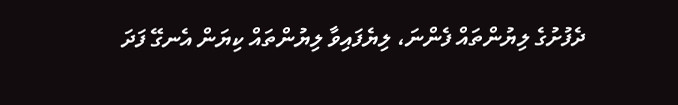ދެފުށުގެ ލިޔުންތައް ފެންނަ، ލިޔެފައިވާ ލިޔުންތައް ކިޔަން އެނގޭ ފަދަ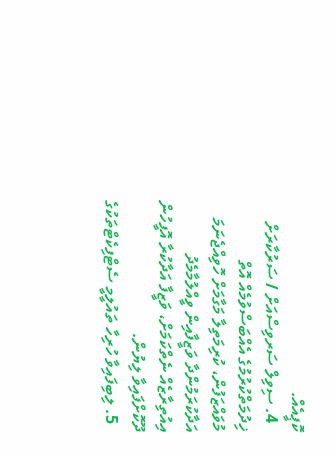ކޮޕީއެއް.
  4. ސިވިލް ސަރވިސްއަށް / ސަރުކާރަށް ޚިދުމަތްކުރުމުގެ އެއްބަސްވުމެއް އޮތް މުވައްޒަފުން، ކުރިމަތިލާ މަގާމަށް ހޮވިއްޖެނަމަ އަދާކުރަމުންދާ ވަޒީފާއިން ވީއްލުމާމެދު އިއުތިރާޒެއް ނެތްކަމަށް، ވަޒީފާ އަދާކުރާ އޮފީހުން ދޫކޮށްފައިވާ ލިޔުން.
  5. ލިބިފައިވާ ހުރިހާ ތައުލީމީ ސެޓްފިކެޓްތަކުގެ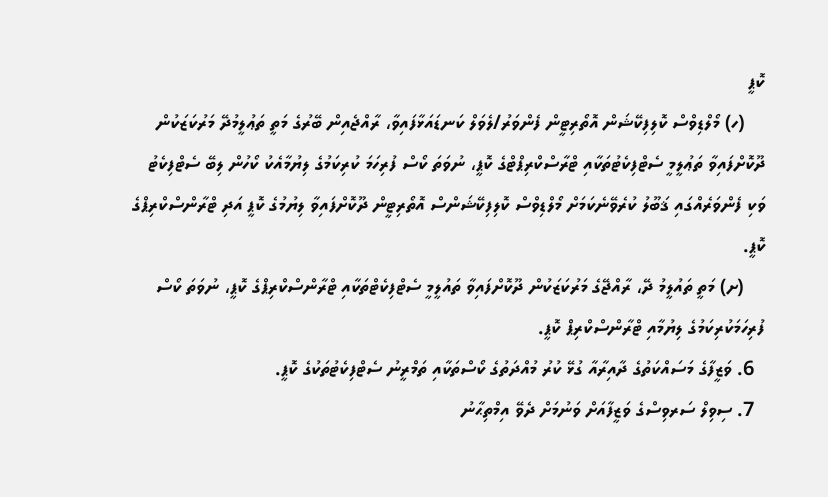ކޮޕީ
    (ހ) މޯލްޑިވްސް ކޮލިފިކޭޝަން އޮތޯރިޓީން ފެންވަރު/ލެވަލް ކަނޑައަޅާފައިވާ، ރާއްޖެއިން ބޭރުގެ މަތީ ތަޢުލީމުދޭ މަރުކަޒަކުން ދޫކޮށްފައިވާ ތަޢުލީމީ ސެޓްފިކެޓުތަކާއި ޓްރާސްކްރިޕްޓްގެ ކޮޕީ، ނުވަތަ ކޯސް ފުރިހަމަ ކުރިކަމުގެ ލިޔުމާއެކު ކޯހުން ލިބޭ ސެޓްފިކެޓު ވަކި ފެންވަރެއްގައި ޤަބޫލު ކުރެވޭނެކަމަށް މޯލްޑިވްސް ކޮލިފިކޭޝަންސް އޮތޯރިޓީން ދޫކޮށްފައިވާ ލިޔުމުގެ ކޮޕީ އަދި ޓްރާންސްކްރިޕްގެ ކޮޕީ.
    (ށ) މަތީ ތައުލީމު ދޭ، ރާއްޖޭގެ މަރުކަޒަކުން ދޫކޮށްފައިވާ ތައުލީމީ ސެޓްފިކެޓްތަކާއި ޓްރާންސްކްރިޕްގެ ކޮޕީ، ނުވަތަ ކޯސް ފުރިހަމަކުރިކަމުގެ ލިޔުމާއި ޓްރާންސްކްރިޕް ކޮޕީ.
  6. ވަޒީފާގެ މަސައްކަތުގެ ދާއިރާއާ ގުޅޭ ކުރު މުއްދަތުގެ ކޯސްތަކާއި ތަމްރީނު ސެޓްފިކެޓުތަކުގެ ކޮޕީ.
  7. ސިވިލް ސަރވިސްގެ ވަޒީފާއަށް ވަނުމަށް ދެވޭ އިމްތިޙާނު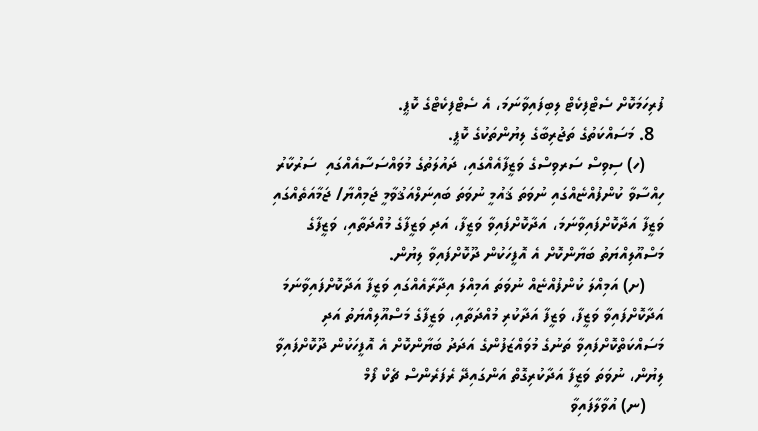ފުރިހަމަކޮށް ސެޓްފިކެޓް ލިބިފައިވާނަމަ، އެ ސެޓްފިކެޓްގެ ކޮޕީ.
  8. މަސައްކަތުގެ ތަޖުރިބާގެ ލިޔުންތަކުގެ ކޮޕީ.
    (ހ) ސިވިސް ސަރވިސްގެ ވަޒީފާއެއްގައި، ދައުލަތުގެ މުވައްސަސާއެއްގައި  ސަރުކާރު ހިއްސާވާ ކުންފުއްޏެއްގައި ނުވަތަ ޤައުމީ ނުވަތަ ބައިނަލްއަޤުވާމީ ޖަމިއްޔާ/ ޖަމާއަތެއްގައި ވަޒީފާ އަދާކޮށްފައިވާނަމަ، އަދާކޮށްފައިވާ ވަޒީފާ، އަދި ވަޒީފާގެ މުއްދަތާއި، ވަޒީފާގެ މަސްއޫލިއްޔަތު ބަޔާންކޮށް އެ އޮފީހަކުން ދޫކޮށްފައިވާ ލިޔުން.
    (ށ) އަމިއްލަ ކުންފުއްޏެއް ނުވަތަ އަމިއްލަ އިދާރާއެއްގައި ވަޒީފާ އަދާކޮށްފައިވާނަމަ އަދާކޮށްފައިވާ ވަޒީފާ، ވަޒީފާ އަދާކުރި މުއްދަތާއި، ވަޒީފާގެ މަސްއޫލިއްޔަތު އަދި މަސައްކަތްކޮށްފައިވާ ތަނުގެ މުވައްޒަފުންގެ އަދަދު ބަޔާންކޮށް އެ އޮފީހަކުން ދޫކޮށްފައިވާ ލިޔުން، ނުވަތަ ވަޒީފާ އަދާކުރިގޮތް އަންގައިދޭ ރެފަރެންސް ޗެކް ފޯމް
    (ނ) އުވާލާފައިވާ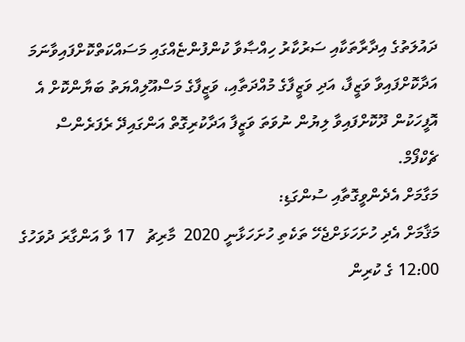ދައުލަތުގެ އިދާރާތަކާއި ސަރުކާރު ހިއްޞާވާ ކުންފުންޏެއްގައި މަސައްކަތްކޮށްފައިވާނަމަ އަދާކޮށްފައިވާ ވަޒީފާ، އަދި ވަޒީފާގެ މުއްދަތާއި، ވަޒީފާގެ މަސްއޫލިއްޔަތު ބަޔާންކޮށް އެ އޮފީހަކުން ދޫކޮށްފައިވާ ލިޔުން ނުވަތަ ވަޒީފާ އަދާކުރިގޮތް އަންގައިދޭ ރެފަރެންސް ޗެކްފޯމް.
މަގާމަށް އެދެންވީގޮތާއި ސުންގަޑި:
މަޤާމަށް އެދި ހުށަހަޅަށްޖެހޭ ތަކެތި ހުށަހަޅާނީ 2020  މާރިޗު   17 ވާ އަންގާރަ ދުވަހުގެ 12:00 ގެ ކުރިން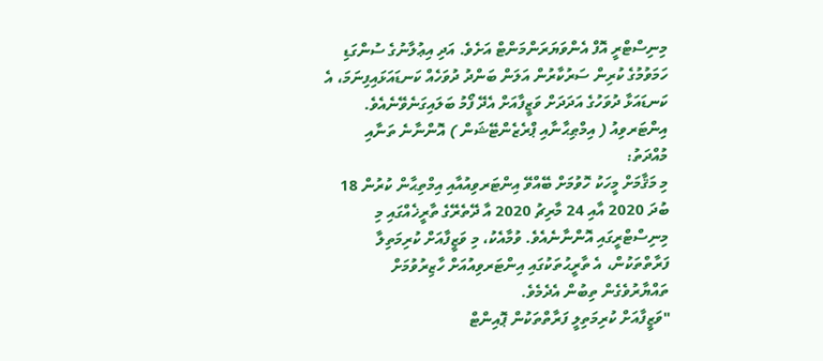މިނިސްޓްރީ އޮފް އެންވަޔަރަންމަންޓް އަށެވެ. އަދި އިޢުލާނުގެ ސުންގަޑި ހަމަވުމުގެ ކުރިން ސަރުކާރުން އަލަން ބަންދު ދުވަހެއް ކަނޑައަޅައިފިނަމަ، އެ ކަނޑައަޅާ ދުވަހުގެ އަދަދަށް ވަޒީފާއަށް އެދޭ ފޯމު ބަލައިގަނެވޭނެއެވެ.
އިންޓަރވިއު ( އިމްޠިޙާނާއި ޕްރެޒެންޓޭޝަން ) އޮންނާނެ ތަނާއި މުއްދަތު:
މި މަޤާމަށް މީހަކު ހޮވުމަށް ބޭއްވޭ އިންޓަރވިއުއާއި އިމްތިޙާން ކުރުން 18 ބުދަ 2020 އާއި 24 މާރިޗު 2020 އާ ދޭތެރޭގެ ތާރީޚެއްގައި މި މިނިސްޓްރީގައި އޮންނާނެއެވެ. ވުމާއެކު، މި ވަޒީފާއަށް ކުރިމަތިލާ ފަރާތްތަކުން، އެ ތާރީޙުތަކުގައި އިންޓަރވިއުއަށް ހާޒިރުވުމަށް ތައްޔާރުވެގެން ތިބުން އެދެމެވެ.
"ވަޒީފާއަށް ކުރިމަތިލީ ފަރާތްތަކުން ޕޮއިންޓް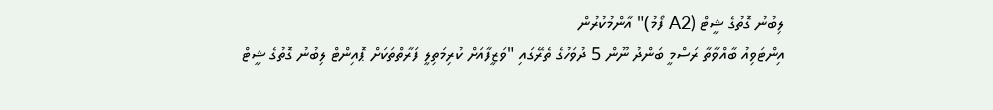ލިބުނު ގޮތުގެ ޝީޓް (A2 ފޯމު)" އާންމުކުރުން
އިންޓަވިއު ބާއްވާތާ ރަސްމީ ބަންދު ނޫން 5 ދުވަހުގެ ތެރޭގައި "ވަޒީފާއަށް ކުރިމަތިލީ ފަރާތްތަކަށް ޕޮއިންޓް ލިބުނު ގޮތުގެ ޝީޓް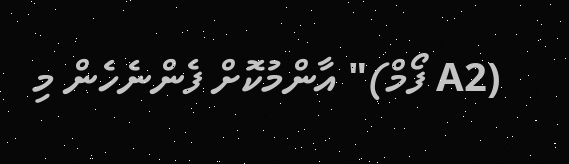(A2 ފޯމް)" އާންމުކޮށް ފެންނެހެން މި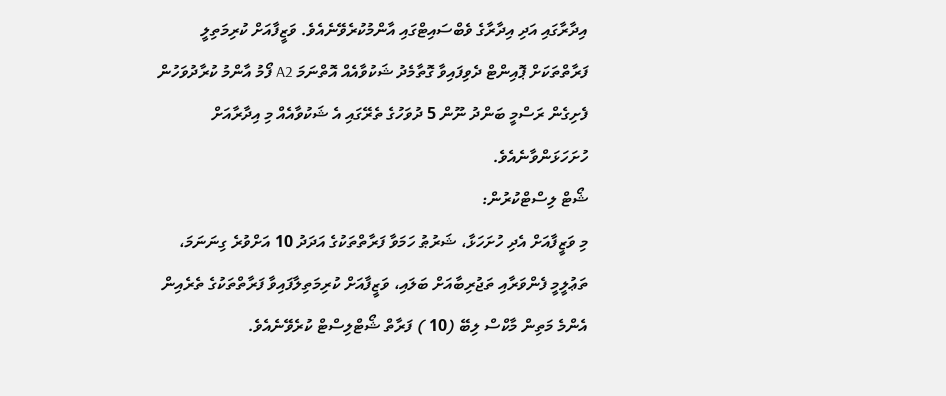އިދާރާގައި އަދި އިދާރާގެ ވެބްސައިޓްގައި އާންމުކުރެވޭނެއެވެ. ވަޒީފާއަށް ކުރިމަތިލީ ފަރާތްތަކަށް ޕޮއިންޓް ދެވިފައިވާ ގޮތާމެދު ޝަކުވާއެއް އޮތްނަމަ A2 ފޯމު އާންމު ކުރާދުވަހުން ފެށިގެން ރަސްމީ ބަންދު ނޫން 5 ދުވަހުގެ ތެރޭގައި އެ ޝަކުވާއެއް މި އިދާރާއަށް ހުށަހަޅަންވާނެއެވެ.
ޝޯޓް ލިސްޓްކުރުން:
މި ވަޒީފާއަށް އެދި ހުށަހަޅާ، ޝަރުޠު ހަމަވާ ފަރާތްތަކުގެ އަދަދު 10 އަށްވުރެ ގިނަނަމަ، ތަޢުލީމީ ފެންވަރާއި ތަޖުރިބާއަށް ބަލައި، ވަޒީފާއަށް ކުރިމަތިލާފައިވާ ފަރާތްތަކުގެ ތެރެއިން އެންމެ މަތިން މާކްސް ލިބޭ (10 ) ފަރާތް ޝޯޓްލިސްޓް ކުރެވޭނެއެވެ.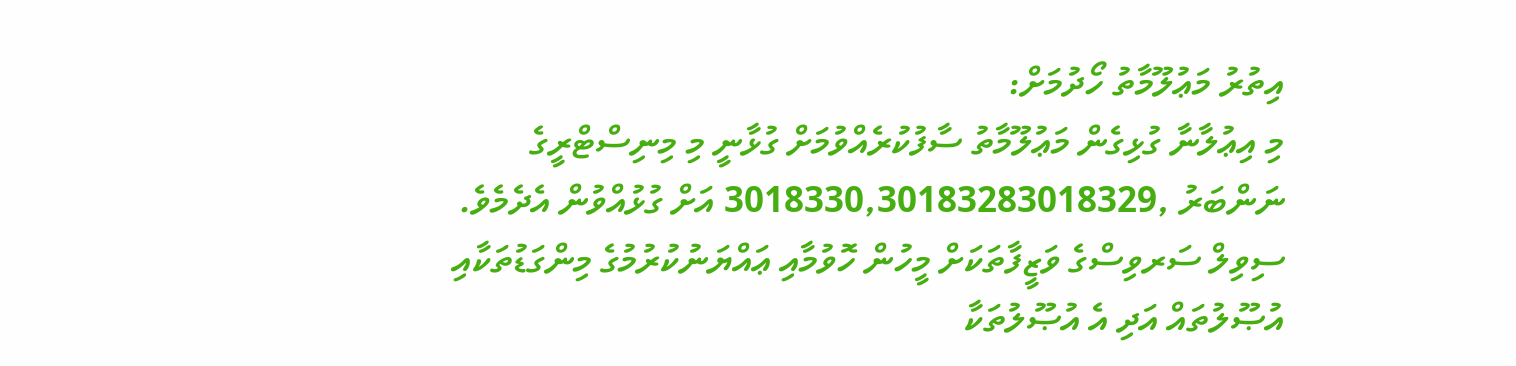އިތުރު މަޢުލޫމާތު ހޯދުމަށް:
މި އިޢުލާނާ ގުޅިގެން މަޢުލޫމާތު ސާފުކުރެއްވުމަށް ގުޅާނީ މި މިނިސްޓްރީގެ ނަންބަރު ,3018330,30183283018329 އަށް ގުޅުއްވުން އެދެމެވެ. ސިވިލް ސަރވިސްގެ ވަޒީފާތަކަށް މީހުން ހޮވުމާއި ޢައްޔަނުކުރުމުގެ މިންގަޑުތަކާއި އުޞޫލުތައް އަދި އެ އުޞޫލުތަކާ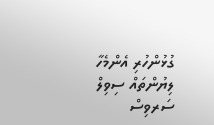ގުޅުންހުރި އެންމެހާ ލިޔުންތައް ސިވިލް ސަރވިސް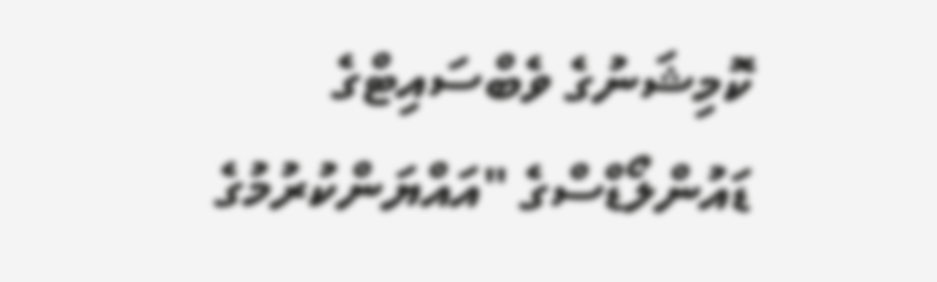ކޮމިޝަނުގެ ވެބްސައިޓްގެ ޑައުންލޯޑްސްގެ "އައްޔަންކުރުމުގެ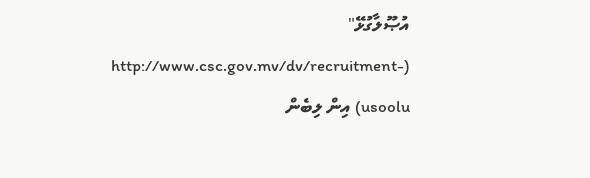އުޞޫލާގުޅޭ" (http://www.csc.gov.mv/dv/recruitment-usoolu) އިން ލިބެން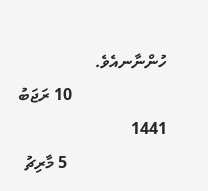ހުންނާނއެވެ.
                       10 ރަޖަބު     1441
                        5 މާރިޗު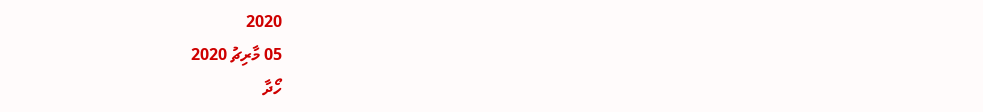2020
05 މާރިޗު 2020
ހޯދާ